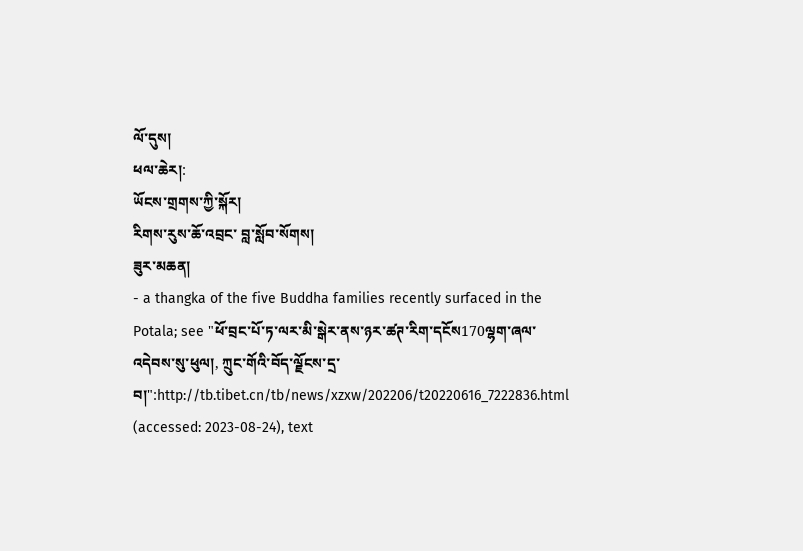ལོ་དུས།
ཕལ་ཆེར།:
ཡོངས་གྲགས་ཀྱི་སྐོར།
རིགས་རུས་ཆོ་འབྲང་ བླ་སློབ་སོགས།
ཟུར་མཆན།
- a thangka of the five Buddha families recently surfaced in the Potala; see "ཕོ་བྲང་པོ་ཏ་ལར་མི་སྒེར་ནས་ཉར་ཚཊ་རིག་དངོས170ལྷག་ཞལ་འདེབས་སུ་ཕུལ།, ཀྲུང་གོའི་བོད་ལྗོངས་དྲ་བ།":http://tb.tibet.cn/tb/news/xzxw/202206/t20220616_7222836.html (accessed: 2023-08-24), text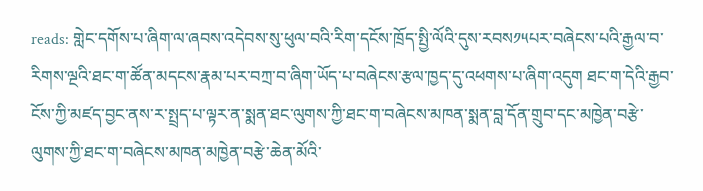reads: གླེང་དགོས་པ་ཞིག་ལ་ཞབས་འདེབས་སུ་ཕུལ་བའི་རིག་དངོས་ཁྲོད་སྤྱི་ལོའི་དུས་རབས༡༥པར་བཞེངས་པའི་རྒྱལ་བ་རིགས་ལྔའི་ཐང་ག་ཚོན་མདངས་རྣམ་པར་བཀྲ་བ་ཞིག་ཡོད་པ་བཞེངས་རྩལ་ཁྱད་དུ་འཕགས་པ་ཞིག་འདུག ཐང་ག་དེའི་རྒྱབ་ངོས་ཀྱི་མཛད་བྱང་ནས་ར་སྤྲད་པ་ལྟར་ན་སྨན་ཐང་ལུགས་ཀྱི་ཐང་ག་བཞེངས་མཁན་སྨན་བླ་དོན་གྲུབ་དང་མཁྱེན་བརྩེ་ལུགས་ཀྱི་ཐང་ག་བཞེངས་མཁན་མཁྱེན་བརྩེ་ཆེན་མོའི་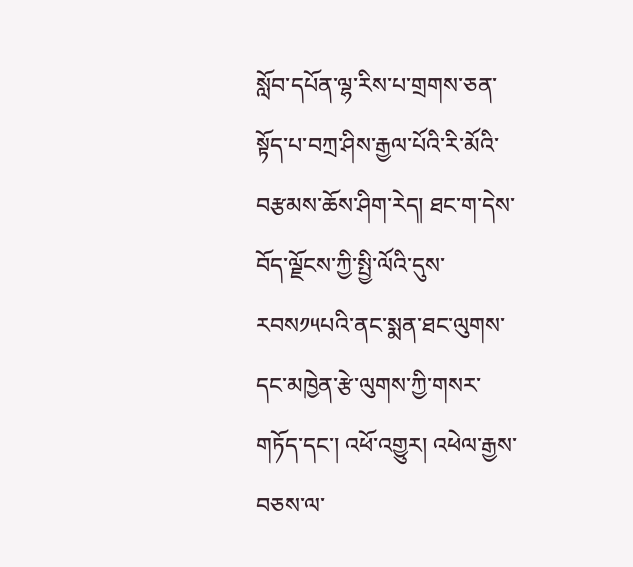སློབ་དཔོན་ལྷ་རིས་པ་གྲགས་ཅན་སྟོད་པ་བཀྲ་ཤིས་རྒྱལ་པོའི་རི་མོའི་བརྩམས་ཆོས་ཤིག་རེད། ཐང་ག་དེས་བོད་ལྗོངས་ཀྱི་སྤྱི་ལོའི་དུས་རབས༡༥པའི་ནང་སྨན་ཐང་ལུགས་དང་མཁྱེན་རྩེ་ལུགས་ཀྱི་གསར་གཏོད་དང་། འཕོ་འགྱུར། འཕེལ་རྒྱས་བཅས་ལ་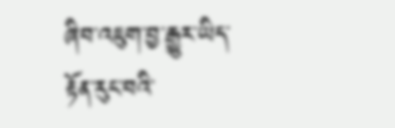ཞིབ་འཇུག་བྱ་རྒྱུར་ཡིད་རྟོན་རུང་བའི་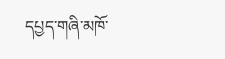དཔྱད་གཞི་མཁོ་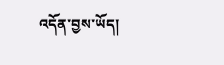འདོན་བྱས་ཡོད།